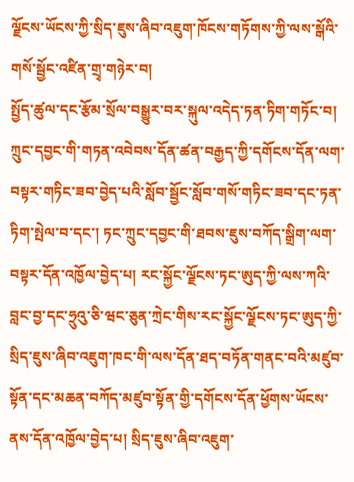ལྗོངས་ཡོངས་ཀྱི་སྲིད་ཇུས་ཞིབ་འཇུག་ཁོངས་གཏོགས་ཀྱི་ལས་སྒོའི་གསོ་སྦྱོང་འཛིན་གྲྭ་གཉེར་བ།
སྤྱོད་ཚུལ་དང་རྩོམ་སྲོལ་བསྒྱུར་བར་སྐུལ་འདེད་ཏན་ཏིག་གཏོང་བ།
ཀྲུང་དབྱང་གི་གཏན་འབེབས་དོན་ཚན་བརྒྱད་ཀྱི་དགོངས་དོན་ལག་བསྟར་གཏིང་ཟབ་བྱེད་པའི་སློབ་སྦྱོང་སློབ་གསོ་གཏིང་ཟབ་དང་ཏན་ཏིག་སྤེལ་བ་དང་། ཏང་ཀྲུང་དབྱང་གི་ཐབས་ཇུས་བཀོད་སྒྲིག་ལག་བསྟར་དོན་འཁྱོལ་བྱེད་པ། རང་སྐྱོང་ལྗོངས་ཏང་ཨུད་ཀྱི་ལས་ཀའི་བླང་བྱ་དང་ཧྲུའུ་ཅི་ཝང་ཅུན་ཀྲེང་གིས་རང་སྐྱོང་ལྗོངས་ཏང་ཨུད་ཀྱི་སྲིད་ཇུས་ཞིབ་འཇུག་ཁང་གི་ལས་དོན་ཐད་བཏོན་གནང་བའི་མཛུབ་སྟོན་དང་མཆན་བཀོད་མཛུབ་སྟོན་གྱི་དགོངས་དོན་ཕྱོགས་ཡོངས་ནས་དོན་འཁྱོལ་བྱེད་པ། སྲིད་ཇུས་ཞིབ་འཇུག་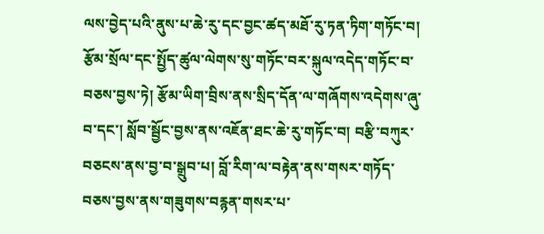ལས་བྱེད་པའི་ནུས་པ་ཆེ་རུ་དང་བྱང་ཚད་མཐོ་རུ་ཏན་ཏིག་གཏོང་བ། རྩོམ་སྲོལ་དང་སྤྱོད་ཚུལ་ལེགས་སུ་གཏོང་བར་སྐུལ་འདེད་གཏོང་བ་བཅས་བྱས་ཏེ། རྩོམ་ཡིག་བྲིས་ནས་སྲིད་དོན་ལ་གཞོགས་འདེགས་ཞུ་བ་དང་། སློབ་སྦྱོང་བྱས་ནས་འཇོན་ཐང་ཆེ་རུ་གཏོང་བ། བརྩི་བཀུར་བཅངས་ནས་བྱ་བ་སྒྲུབ་པ། བློ་རིག་ལ་བརྟེན་ནས་གསར་གཏོད་བཅས་བྱས་ནས་གཟུགས་བརྙན་གསར་པ་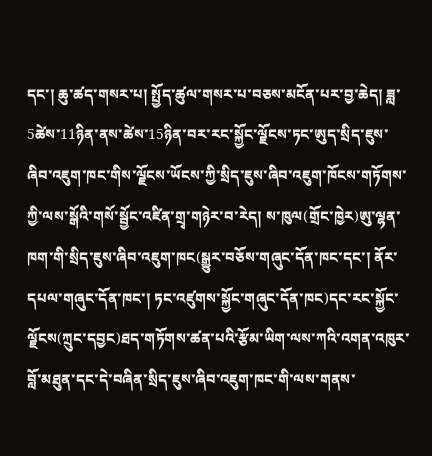དང་། ཆུ་ཚད་གསར་པ། སྤྱོད་ཚུལ་གསར་པ་བཅས་མངོན་པར་བྱ་ཆེད། ཟླ་5ཚེས་11ཉིན་ནས་ཚེས་15ཉིན་བར་རང་སྐྱོང་ལྗོངས་ཏང་ཨུད་སྲིད་ཇུས་ཞིབ་འཇུག་ཁང་གིས་ལྗོངས་ཡོངས་ཀྱི་སྲིད་ཇུས་ཞིབ་འཇུག་ཁོངས་གཏོགས་ཀྱི་ལས་སྒོའི་གསོ་སྦྱོང་འཛིན་གྲྭ་གཉེར་བ་རེད། ས་ཁུལ(གྲོང་ཁྱེར)ཨུ་ལྷན་ཁག་གི་སྲིད་ཇུས་ཞིབ་འཇུག་ཁང(སྒྱུར་བཅོས་གཞུང་དོན་ཁང་དང་། ནོར་དཔལ་གཞུང་དོན་ཁང་། ཏང་འཛུགས་སྐྱོང་གཞུང་དོན་ཁང)དང་རང་སྐྱོང་ལྗོངས(ཀྲུང་དབྱང)ཐད་གཏོགས་ཚན་པའི་རྩོམ་ཡིག་ལས་ཀའི་འགན་འཁུར་བློ་མཐུན་དང་དེ་བཞིན་སྲིད་ཇུས་ཞིབ་འཇུག་ཁང་གི་ལས་གནས་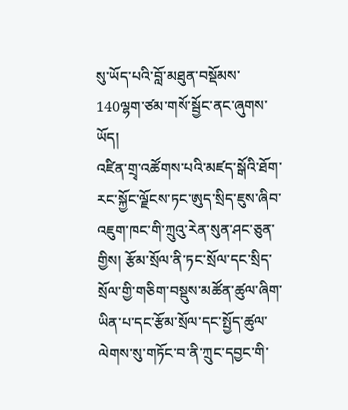སུ་ཡོད་པའི་བློ་མཐུན་བསྡོམས་140ལྷག་ཙམ་གསོ་སྦྱོང་ནང་ཞུགས་ཡོད།
འཛིན་གྲྭ་འཚོགས་པའི་མཛད་སྒོའི་ཐོག་རང་སྐྱོང་ལྗོངས་ཏང་ཨུད་སྲིད་ཇུས་ཞིབ་འཇུག་ཁང་གི་ཀྲུའུ་རེན་སུན་ཤང་ཅུན་གྱིས། རྩོམ་སྲོལ་ནི་ཏང་སྲོལ་དང་སྲིད་སྲོལ་གྱི་གཅིག་བསྡུས་མཚོན་ཚུལ་ཞིག་ཡིན་པ་དང་རྩོམ་སྲོལ་དང་སྤྱོད་ཚུལ་ལེགས་སུ་གཏོང་བ་ནི་ཀྲུང་དབྱང་གི་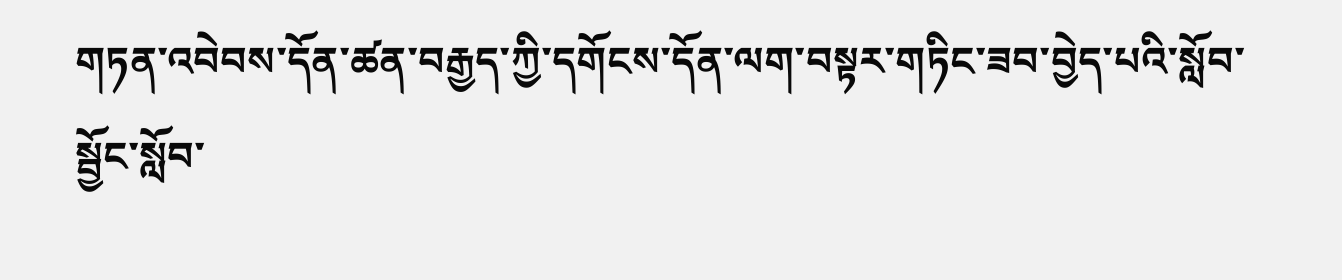གཏན་འབེབས་དོན་ཚན་བརྒྱད་ཀྱི་དགོངས་དོན་ལག་བསྟར་གཏིང་ཟབ་བྱེད་པའི་སློབ་སྦྱོང་སློབ་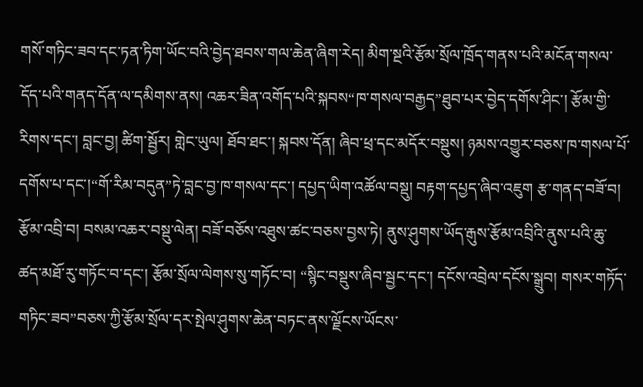གསོ་གཏིང་ཟབ་དང་ཏན་ཏིག་ཡོང་བའི་བྱེད་ཐབས་གལ་ཆེན་ཞིག་རེད། མིག་སྔའི་རྩོམ་སྲོལ་ཁྲོད་གནས་པའི་མངོན་གསལ་དོད་པའི་གནད་དོན་ལ་དམིགས་ནས། འཆར་ཟིན་འགོད་པའི་སྐབས“ཁ་གསལ་བརྒྱད”ཐུབ་པར་བྱེད་དགོས་ཤིང་། རྩོམ་གྱི་རིགས་དང་། བླང་བྱ། ཚིག་སྦྱོར། གླེང་ཡུལ། ཐོབ་ཐང་། སྐབས་དོན། ཞིབ་ཕྲ་དང་མདོར་བསྡུས། ཉམས་འགྱུར་བཅས་ཁ་གསལ་པོ་དགོས་པ་དང་།“གོ་རིམ་བདུན”ཏེ་བླང་བྱ་ཁ་གསལ་དང་། དཔྱད་ཡིག་འཚོལ་བསྡུ། བརྟག་དཔྱད་ཞིབ་འཇུག རྩ་གནད་བཟོ་བ། རྩོམ་འབྲི་བ། བསམ་འཆར་བསྡུ་ལེན། བཟོ་བཅོས་འཐུས་ཚང་བཅས་བྱས་ཏེ། ནུས་ཤུགས་ཡོད་རྒུས་རྩོམ་འབྲིའི་ནུས་པའི་ཆུ་ཚད་མཐོ་རུ་གཏོང་བ་དང་། རྩོམ་སྲོལ་ལེགས་སུ་གཏོང་བ། “སྙིང་བསྡུས་ཞིབ་སྦྱང་དང་། དངོས་འབྲེལ་དངོས་སྒྲུབ། གསར་གཏོད་གཏིང་ཟབ”བཅས་ཀྱི་རྩོམ་སྲོལ་དར་སྤེལ་ཤུགས་ཆེན་བཏང་ནས་ལྗོངས་ཡོངས་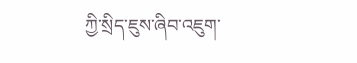ཀྱི་སྲིད་ཇུས་ཞིབ་འཇུག་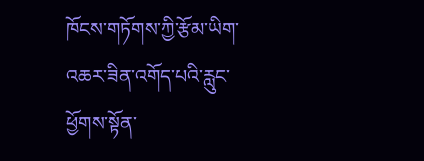ཁོངས་གཏོགས་ཀྱི་རྩོམ་ཡིག་འཆར་ཟིན་འགོད་པའི་རླུང་ཕྱོགས་སྟོན་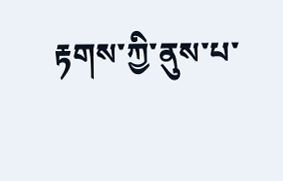རྟགས་ཀྱི་ནུས་པ་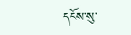དངོས་སུ་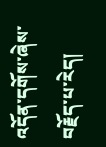འདོན་དགོས་ཞེས་བརྗོད་པ་རེད།